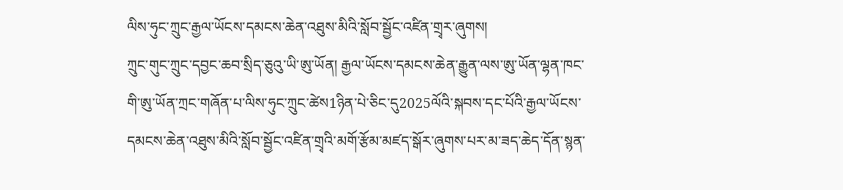ལིས་ཧུང་ཀྲུང་རྒྱལ་ཡོངས་དམངས་ཆེན་འཐུས་མིའི་སློབ་སྦྱོང་འཛིན་གྲྭར་ཞུགས།
ཀྲུང་གུང་ཀྲུང་དབྱང་ཆབ་སྲིད་ཅུའུ་ཡི་ཨུ་ཡོན། རྒྱལ་ཡོངས་དམངས་ཆེན་རྒྱུན་ལས་ཨུ་ཡོན་ལྷན་ཁང་གི་ཨུ་ཡོན་ཀྲང་གཞོན་པ་ལིས་ཧུང་ཀྲུང་ཚེས1ཉིན་པེ་ཅིང་དུ2025ལོའི་སྐབས་དང་པོའི་རྒྱལ་ཡོངས་དམངས་ཆེན་འཐུས་མིའི་སློབ་སྦྱོང་འཛིན་གྲྭའི་མགོ་རྩོམ་མཛད་སྒོར་ཞུགས་པར་མ་ཟད་ཆེད་དོན་སྙན་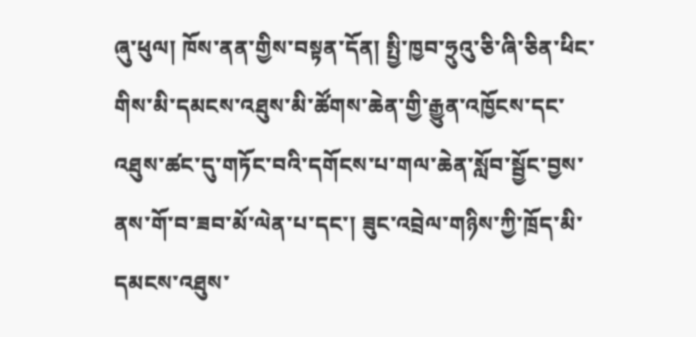ཞུ་ཕུལ། ཁོས་ནན་གྱིས་བསྟན་དོན། སྤྱི་ཁྱབ་ཧྲུའུ་ཅི་ཞི་ཅིན་ཕིང་གིས་མི་དམངས་འཐུས་མི་ཚོགས་ཆེན་གྱི་རྒྱུན་འཁྱོངས་དང་འཐུས་ཚང་དུ་གཏོང་བའི་དགོངས་པ་གལ་ཆེན་སློབ་སྦྱོང་བྱས་ནས་གོ་བ་ཟབ་མོ་ལེན་པ་དང་། ཟུང་འབྲེལ་གཉིས་ཀྱི་ཁྲོད་མི་དམངས་འཐུས་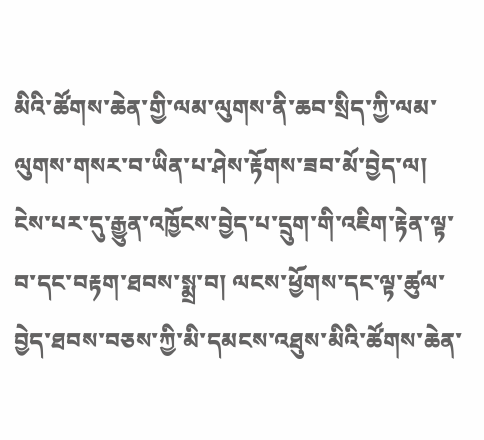མིའི་ཚོགས་ཆེན་གྱི་ལམ་ལུགས་ནི་ཆབ་སྲིད་ཀྱི་ལམ་ལུགས་གསར་བ་ཡིན་པ་ཤེས་རྟོགས་ཟབ་མོ་བྱེད་ལ། ངེས་པར་དུ་རྒྱུན་འཁྱོངས་བྱེད་པ་དྲུག་གི་འཇིག་རྟེན་ལྟ་བ་དང་བརྟག་ཐབས་སྨྲ་བ། ལངས་ཕྱོགས་དང་ལྟ་ཚུལ་བྱེད་ཐབས་བཅས་ཀྱི་མི་དམངས་འཐུས་མིའི་ཚོགས་ཆེན་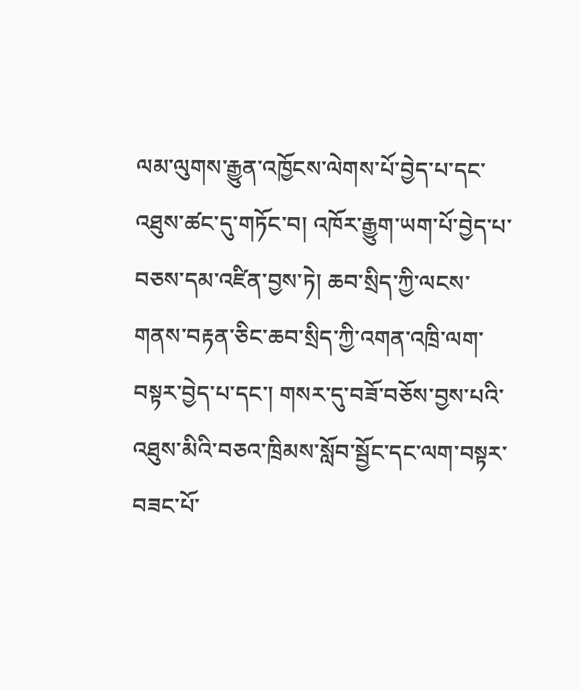ལམ་ལུགས་རྒྱུན་འཁྱོངས་ལེགས་པོ་བྱེད་པ་དང་འཐུས་ཚང་དུ་གཏོང་བ། འཁོར་རྒྱུག་ཡག་པོ་བྱེད་པ་བཅས་དམ་འཛིན་བྱས་ཏེ། ཆབ་སྲིད་ཀྱི་ལངས་གནས་བརྟན་ཅིང་ཆབ་སྲིད་ཀྱི་འགན་འཁྲི་ལག་བསྟར་བྱེད་པ་དང་། གསར་དུ་བཟོ་བཅོས་བྱས་པའི་འཐུས་མིའི་བཅའ་ཁྲིམས་སློབ་སྦྱོང་དང་ལག་བསྟར་བཟང་པོ་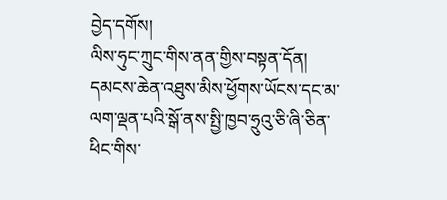བྱེད་དགོས།
ལིས་ཧུང་ཀྲུང་གིས་ནན་གྱིས་བསྟན་དོན། དམངས་ཆེན་འཐུས་མིས་ཕྱོགས་ཡོངས་དང་མ་ལག་ལྡན་པའི་སྒོ་ནས་སྤྱི་ཁྱབ་ཧྲུའུ་ཅི་ཞི་ཅིན་ཕིང་གིས་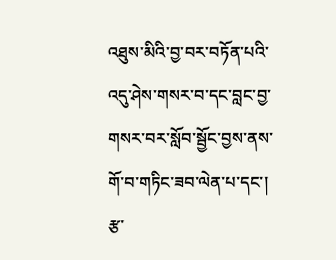འཐུས་མིའི་བྱ་བར་བཏོན་པའི་འདུ་ཤེས་གསར་བ་དང་བླང་བྱ་གསར་བར་སློབ་སྦྱོང་བྱས་ནས་གོ་བ་གཏིང་ཟབ་ལེན་པ་དང་། རྩ་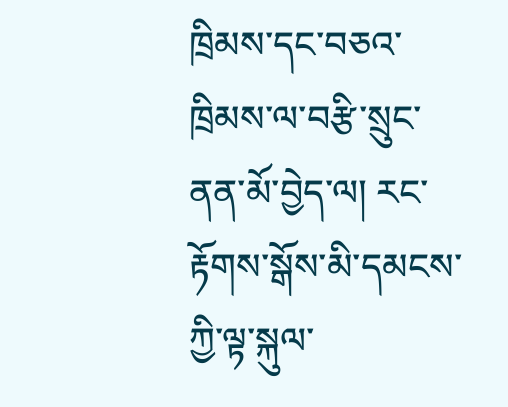ཁྲིམས་དང་བཅའ་ཁྲིམས་ལ་བརྩི་སྲུང་ནན་མོ་བྱེད་ལ། རང་རྟོགས་སྒོས་མི་དམངས་ཀྱི་ལྟ་སྐུལ་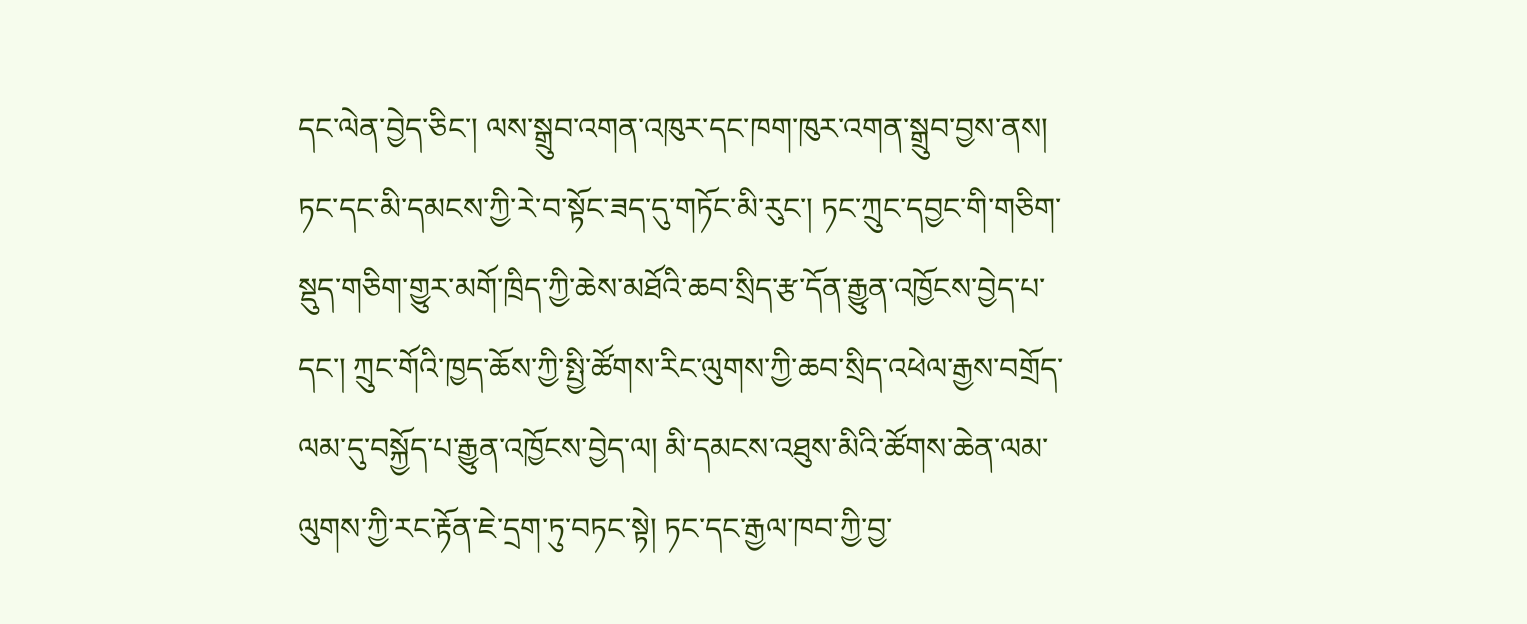དང་ལེན་བྱེད་ཅིང་། ལས་སྒྲུབ་འགན་འཁུར་དང་ཁག་ཁུར་འགན་སྒྲུབ་བྱས་ནས། ཏང་དང་མི་དམངས་ཀྱི་རེ་བ་སྟོང་ཟད་དུ་གཏོང་མི་རུང་། ཏང་ཀྲུང་དབྱང་གི་གཅིག་སྡུད་གཅིག་གྱུར་མགོ་ཁྲིད་ཀྱི་ཆེས་མཐོའི་ཆབ་སྲིད་རྩ་དོན་རྒྱུན་འཁྱོངས་བྱེད་པ་དང་། ཀྲུང་གོའི་ཁྱད་ཆོས་ཀྱི་སྤྱི་ཚོགས་རིང་ལུགས་ཀྱི་ཆབ་སྲིད་འཕེལ་རྒྱས་བགྲོད་ལམ་དུ་བསྐྱོད་པ་རྒྱུན་འཁྱོངས་བྱེད་ལ། མི་དམངས་འཐུས་མིའི་ཚོགས་ཆེན་ལམ་ལུགས་ཀྱི་རང་རྟོན་ཇེ་དྲག་ཏུ་བཏང་སྟེ། ཏང་དང་རྒྱལ་ཁབ་ཀྱི་བྱ་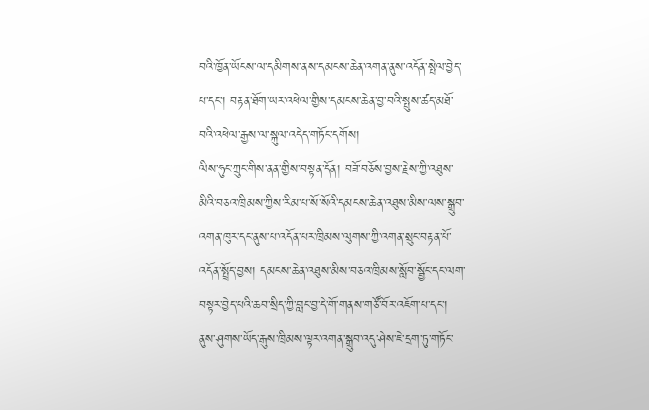བའི་ཁྱོན་ཡོངས་ལ་དམིགས་ནས་དམངས་ཆེན་འགན་ནུས་འདོན་སྤེལ་བྱེད་པ་དང་། བརྟན་ཐོག་ཡར་འཕེལ་གྱིས་དམངས་ཆེན་བྱ་བའི་སྤུས་ཚད་མཐོ་བའི་འཕེལ་རྒྱས་ལ་སྐུལ་འདེད་གཏོང་དགོས།
ལིས་ཧུང་ཀྲུང་གིས་ནན་གྱིས་བསྟན་དོན། བཟོ་བཅོས་བྱས་རྗེས་ཀྱི་འཐུས་མིའི་བཅའ་ཁྲིམས་ཀྱིས་རིམ་པ་སོ་སོའི་དམངས་ཆེན་འཐུས་མིས་ལས་སྒྲུབ་འགན་ཁུར་དང་ནུས་པ་འདོན་པར་ཁྲིམས་ལུགས་ཀྱི་འགན་སྲུང་བརྟན་པོ་འདོན་སྤྲོད་བྱས། དམངས་ཆེན་འཐུས་མིས་བཅའ་ཁྲིམས་སློབ་སྦྱོང་དང་ལག་བསྟར་བྱེད་པའི་ཆབ་སྲིད་ཀྱི་བླང་བྱ་དེ་གོ་གནས་གཙོ་བོར་འཇོག་པ་དང་། ནུས་ཤུགས་ཡོད་རྒུས་ཁྲིམས་ལྟར་འགན་སྒྲུབ་འདུ་ཤེས་ཇེ་དྲག་ཏུ་གཏོང་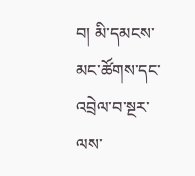བ། མི་དམངས་མང་ཚོགས་དང་འབྲེལ་བ་སྔར་ལས་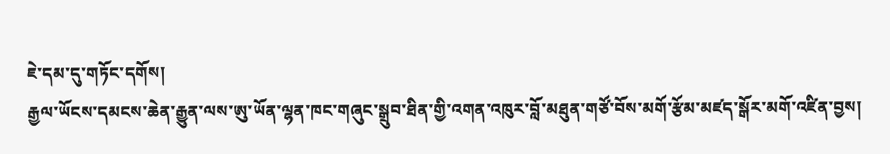ཇེ་དམ་དུ་གཏོང་དགོས།
རྒྱལ་ཡོངས་དམངས་ཆེན་རྒྱུན་ལས་ཨུ་ཡོན་ལྷན་ཁང་གཞུང་སྒྲུབ་ཐིན་གྱི་འགན་འཁུར་བློ་མཐུན་གཙོ་བོས་མགོ་རྩོམ་མཛད་སྒོར་མགོ་འཛིན་བྱས།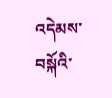འདེམས་བསྐོའི་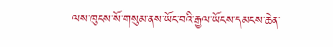ལས་ཁུངས་སོ་གསུམ་ནས་ཡོང་བའི་རྒྱལ་ཡོངས་དམངས་ཆེན་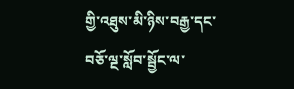གྱི་འཐུས་མི་ཉིས་བརྒྱ་དང་བཅོ་ལྔ་སློབ་སྦྱོང་ལ་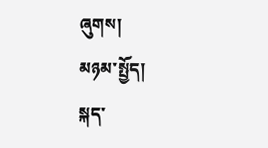ཞུགས།
མཉམ་སྤྱོད།
སྐད་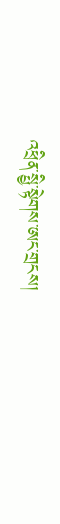འཕྲིན་སྤྱི་སྟེགས་ཨང་གྲངས།